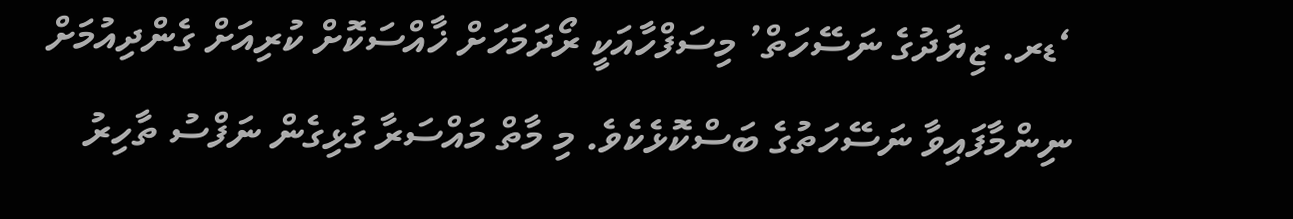‘ޑރ. ޒިޔާދުގެ ނަސޭހަތް’ މިސަފްހާއަކީ ރޯދަމަހަށް ޚާއްސަކޮށް ކުރިއަށް ގެންދިއުމަށް ނިންމާފައިވާ ނަސޭހަތުގެ ބަސްކޮޅެކެވެ. މި މާތް މައްސަރާ ގުޅިގެން ނަފްސު ތާހިރު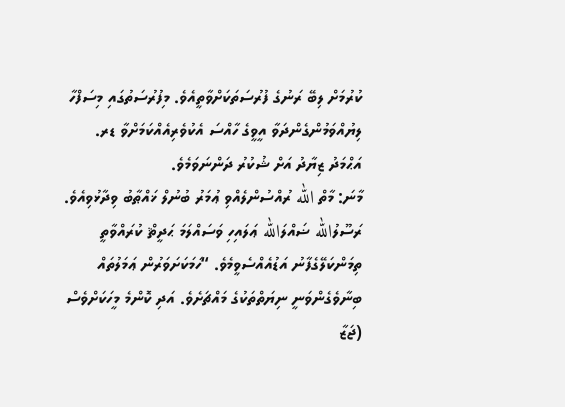ކުރުމަށް ލިބޭ ރަނުގެ ފުރުސަތަކަށްވާތީއެވެ. މިފުރުސަތުގައި މިސަފްހާ ލިޔުއްވަމުންގެންދަވާ އީވީގެ ހާއްސަ އެކުވެރިއެއްކަމަށްވާ ޑރ. އަޙްމަދު ޒިޔާދު އަށް ޝުކުރު ދަންނަވަމެވެ.
މާނަ: މާތް الله ރުއްސުންލެއްވި ޢުމަރު ބުނުލް ޚައްޠާބު ވިދާޅުވިއެވެ. ރަސޫލުالله ޟައްލަالله ޢަލައިހި ވަސައްލަމަ ޙަދީޘް ކުރައްވާތީ ތިމަންކަލޭގެފާނު އަޑުއެއްސެވީމެވެ. “ހަމަކަށަވަރުން ޢަމަލުތައް ބިނާވެގެންވަނީ ނިޔަތްތަކުގެ މައްޗަށެވެ. އަދި ކޮންމެ މީހަކަށްވެސް (ޖަޒާ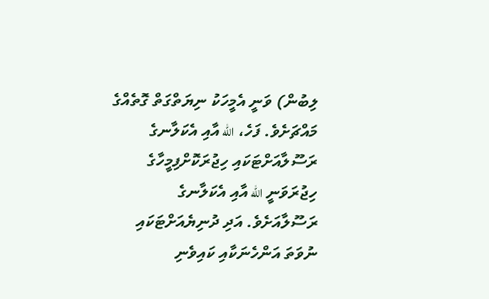ލިބުން) ވަނީ އެމީހަކު ނިޔަތްގަތް ގޮތެއްގެ މައްޗަށެވެ. ފަހެ، الله އާއި އެކަލާނގެ ރަސޫލާއަށްޓަކައި ހިޖުރަކޮށްފިމީހާގެ ހިޖުރަވަނީ الله އާއި އެކަލާނގެ ރަސޫލާއަށެވެ. އަދި ދުނިޔެއަށްޓަކައި ނުވަތަ އަންހެނަކާއި ކައިވެނި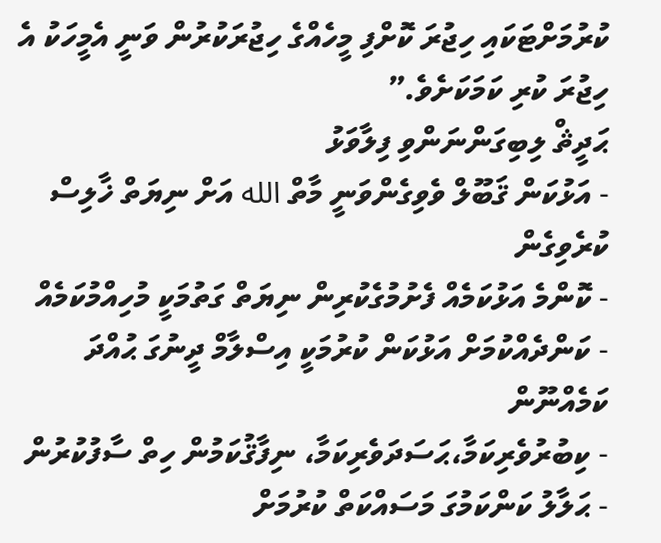ކުރުމަށްޓަކައި ހިޖުރަ ކޮށްފި މީހެއްގެ ހިޖުރަކުރުން ވަނީ އެމީހަކު އެ ހިޖުރަ ކުރި ކަމަކަށެވެ.”
ޙަދީޘް ލިބިގަންނަންވި ފިލާވަޅު
- އަޅުކަން ޤަބޫލް ވެވިގެންވަނީ މާތް الله އަށް ނިޔަތް ޚާލިސް ކުރެވިގެން
- ކޮންމެ އަޅުކަމެއް ފެށުމުގެކުރިން ނިޔަތް ގަތުމަކީ މުހިއްމުކަމެއް
- ކަންދެއްކުމަށް އަޅުކަން ކުރުމަކީ އިސްލާމް ދީނުގަ ޙުއްދަ ކަމެއްނޫން
- ކިބުރުވެރިކަމާ،ޙަސަދަވެރިކަމާ، ނިފާޤުކަމުން ހިތް ސާފުކުރުން
- ޙަލާލު ކަންކަމުގަ މަސައްކަތް ކުރުމަށް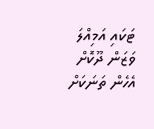ޓަކައި އަމިއްލަ ވަޒަން ދޫކޮށް އެހެން ތަނަކަށް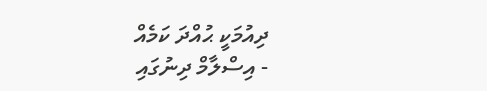ދިއުމަކީ ޙުއްދަ ކަމެއް
- އިސްލާމް ދިނުގައި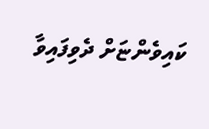ކައިވެންޏަށް ދެވިފައިވާ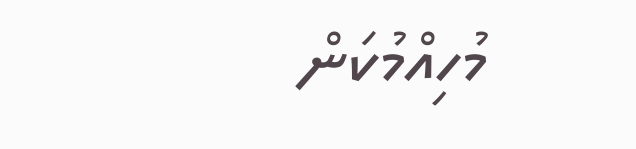މުހިއްމުކަން